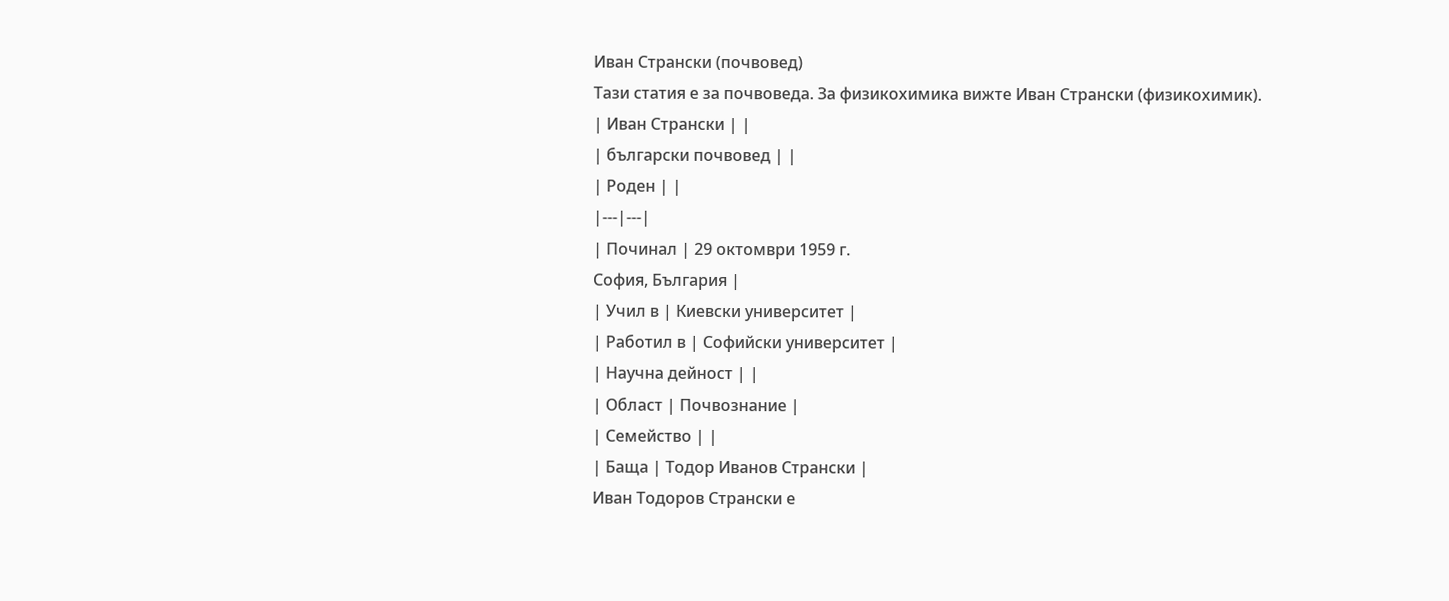Иван Странски (почвовед)
Тази статия е за почвоведа. За физикохимика вижте Иван Странски (физикохимик).
| Иван Странски | |
| български почвовед | |
| Роден | |
|---|---|
| Починал | 29 октомври 1959 г.
София, България |
| Учил в | Киевски университет |
| Работил в | Софийски университет |
| Научна дейност | |
| Област | Почвознание |
| Семейство | |
| Баща | Тодор Иванов Странски |
Иван Тодоров Странски е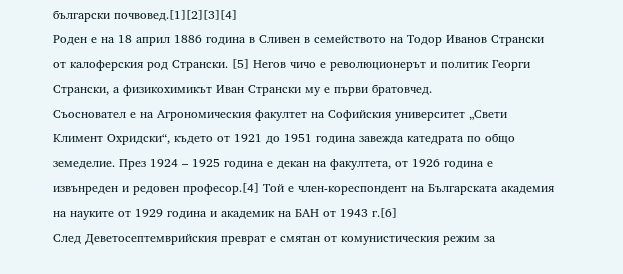български почвовед.[1][2][3][4]
Роден е на 18 април 1886 година в Сливен в семейството на Тодор Иванов Странски от калоферския род Странски. [5] Негов чичо е революционерът и политик Георги Странски, а физикохимикът Иван Странски му е първи братовчед.
Съосновател е на Агрономическия факултет на Софийския университет „Свети Климент Охридски“, където от 1921 до 1951 година завежда катедрата по общо земеделие. През 1924 – 1925 година е декан на факултета, от 1926 година е извънреден и редовен професор.[4] Той е член-кореспондент на Българската академия на науките от 1929 година и академик на БАН от 1943 г.[6]
След Деветосептемврийския преврат е смятан от комунистическия режим за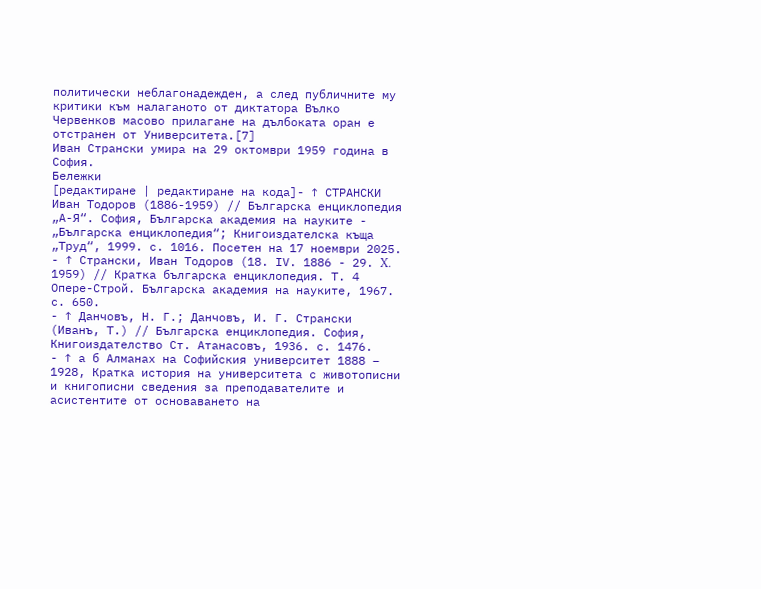политически неблагонадежден, а след публичните му критики към налаганото от диктатора Вълко Червенков масово прилагане на дълбоката оран е отстранен от Университета.[7]
Иван Странски умира на 29 октомври 1959 година в София.
Бележки
[редактиране | редактиране на кода]- ↑ СТРАНСКИ Иван Тодоров (1886-1959) // Българска енциклопедия „А-Я“. София, Българска академия на науките - „Българска енциклопедия“; Книгоиздателска къща „Труд“, 1999. с. 1016. Посетен на 17 ноември 2025.
- ↑ Странски, Иван Тодоров (18. ІV. 1886 - 29. X. 1959) // Кратка българска енциклопедия. Т. 4 Опере-Строй. Българска академия на науките, 1967. с. 650.
- ↑ Данчовъ, Н. Г.; Данчовъ, И. Г. Странски (Иванъ, Т.) // Българска енциклопедия. София, Книгоиздателство Ст. Атанасовъ, 1936. с. 1476.
- ↑ а б Алманах на Софийския университет 1888 – 1928, Кратка история на университета с животописни и книгописни сведения за преподавателите и асистентите от основаването на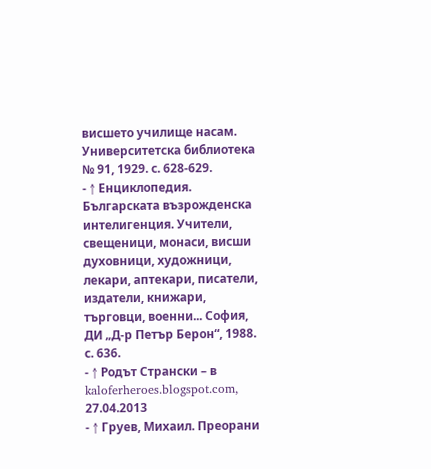висшето училище насам. Университетска библиотека № 91, 1929. с. 628-629.
- ↑ Енциклопедия. Българската възрожденска интелигенция. Учители, свещеници, монаси, висши духовници, художници, лекари, аптекари, писатели, издатели, книжари, търговци, военни... София, ДИ „Д-р Петър Берон“, 1988. с. 636.
- ↑ Родът Странски – в kaloferheroes.blogspot.com, 27.04.2013
- ↑ Груев, Михаил. Преорани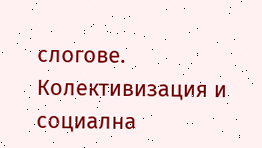слогове. Колективизация и социална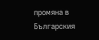промяна в Българския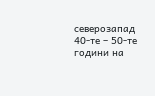северозапад 40-те – 50-те години на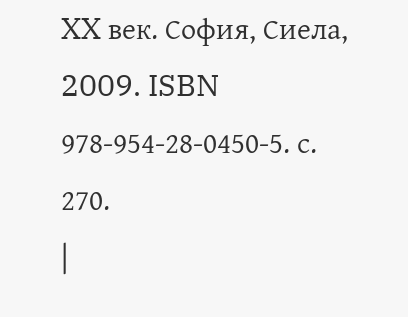XX век. София, Сиела, 2009. ISBN 978-954-28-0450-5. с. 270.
|